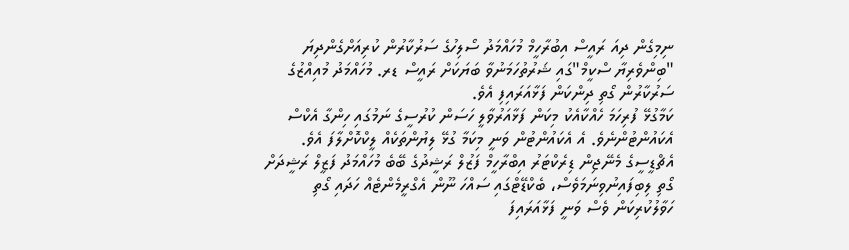ނިމިގެން ދިއަ ރައީސް އިބުރާހީމް މުހައްމަދު ސޯލިހުގެ ސަރުކާރުން ކުރިއަށްގެންދިޔަ "ބިންވެރިޔާ ސްކީމް"ގައި ޝަރުތުހަމަނުވާ ބަޔަކަށް ރައީސް ޑރ. މުހައްމަދު މުއިއްޒުގެ ސަރުކާރުން ގޯތި ދިންކަން ފަޅާއަރައިފި އެވެ.
ކަމާގުޅޭ ފުރިހަމަ ހެއްކާއެކު މިކަން ފަޅާއަރުވާލީ ހަސަން ކުރުސީގެ ނަމުގައި ހިންގާ އެކްސް އެކައުންޓުންނެވެ. އެ އެކައުންޓުން ވަނީ މިކަމާ ގުޅޭ ލިޔުންތަކެއް ލީކްކޮށްލާފަ އެވެ.
އެޗްޑީސީގެ މެނޭޖިން ޑިރެކްޓަރު އިބްރާހީމް ފަޒުލް ރަޝީދުގެ ބޭބެ މުހައްމަދު ފަޒީލް ރަޝީދަށް ގޯތި ލިބިފައިނުވިނަމަވެސް، ބެކްޑޭޓްގައި ސައްހަ ނޫން އެގްރީމެންޓެއް ހަދައި ގޯތި ހަވާލުކުރިކަން ވެސް ވަނީ ފަޅާއަރައިފަ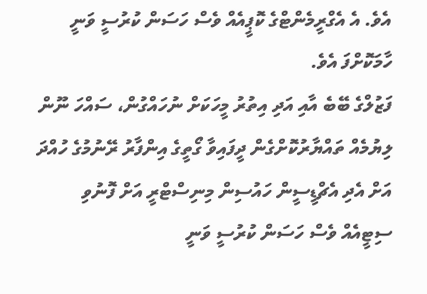އެވެ. އެ އެގްރީމެންޓްގެ ކޮޕީއެއް ވެސް ހަސަން ކުރުސީ ވަނީ ހާމަކޮށްފަ އެވެ.
ފަޒުލްގެ ބޭބެ އާއި އަދި އިތުރު މީހަކަށް ނުހައްގުން، ސައްހަ ނޫން ލިޔުމެއް ތައްޔާރުކޮށްގެން ދީފައިވާ ގޯތީގެ އިންފާރު ރޭނުމުގެ ހުއްދަ އަށް އެދި އެޗްޑީސީން ހައުސިން މިނިސްޓްރީ އަށް ފޮނުވި ސިޓީއެއް ވެސް ހަސަން ކުރުސީ ވަނީ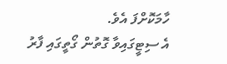ހާމަކޮށްފަ އެވެ.
އެ ސިޓީގައިވާ ގޮތުން ގޯތީގައި ފާރު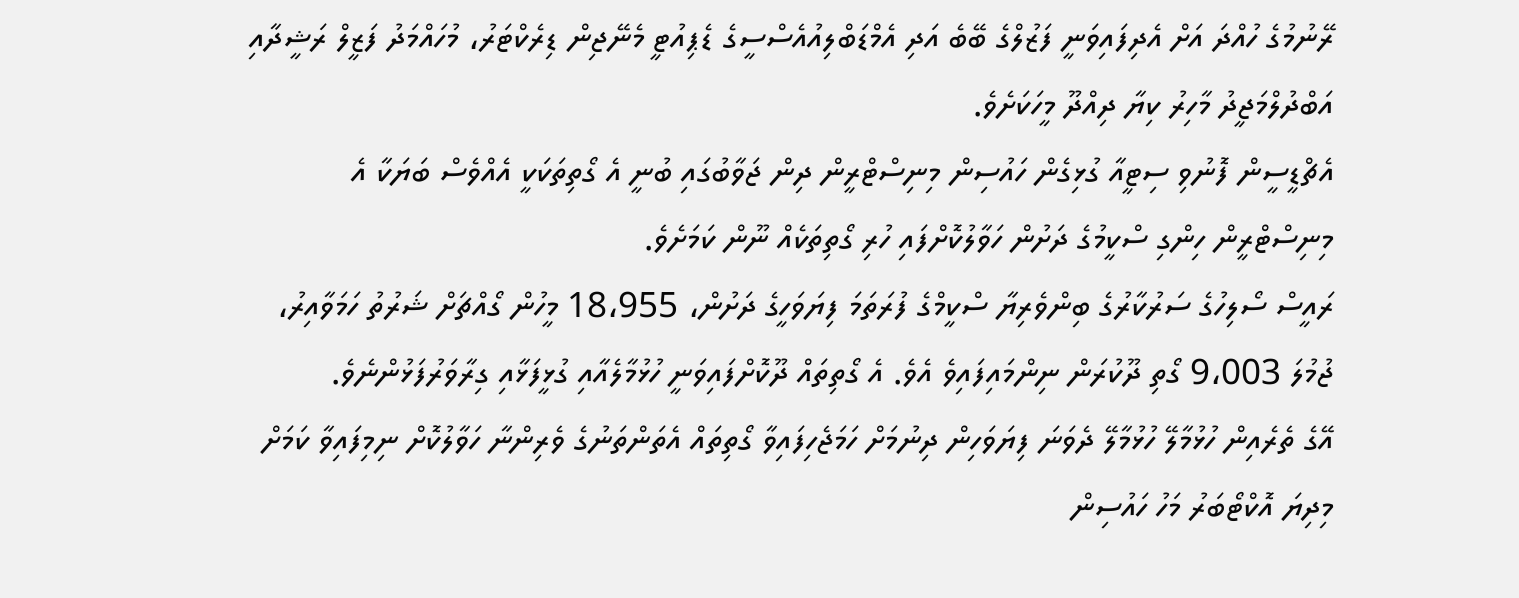ރޭނުމުގެ ހުއްދަ އަށް އެދިފައިވަނީ ފަޒުލްގެ ބޭބެ އަދި އެމްޑަބްލިއުއެސްސީގެ ޑެޕިއުޓީ މެނޭޖިން ޑިރެކްޓަރު، މުހައްމަދު ފަޒީލް ރަޝީދާއި އަބްދުލްމަޖީދު މާހިރު ކިޔާ ދިއްދޫ މީހަކަށެވެ.
އެޗްޑީސީން ފޮނުވި ސިޓީއާ ގުޅިގެން ހައުސިން މިނިސްޓްރީން ދިން ޖަވާބުގައި ބުނީ އެ ގޯތިތަކަކީ އެއްވެސް ބަޔަކާ އެ މިނިސްޓްރީން ހިންގި ސްކީމުގެ ދަށުން ހަވާލުކޮށްފައި ހުރި ގޯތިތަކެއް ނޫން ކަމަށެވެ.
ރައީސް ސޯލިހުގެ ސަރުކާރުގެ ބިންވެރިޔާ ސްކީމްގެ ފުރަތަމަ ފިޔަވަހީގެ ދަށުން، 18،955 މީހުން ގޯއްޗަށް ޝަރުތު ހަމަވާއިރު، ޖުމުލަ 9،003 ގޯތި ދޫކުރަން ނިންމައިފައިވެ އެވެ. އެ ގޯތިތައް ދޫކޮށްފައިވަނީ ހުޅުމާލެއާއި ގުޅީފަޅާއި ގިރާވަރުފަޅުންނެވެ.
އޭގެ ތެރެއިން ހުޅުމާލޭ ހުޅުމާލޭ ދެވަނަ ފިޔަވަހިން ދިނުމަށް ހަމަޖެހިފައިވާ ގޯތިތައް އެތަންތަނުގެ ވެރިންނާ ހަވާލުކޮށް ނިމިފައިވާ ކަމަށް މިދިޔަ އޮކްޓޯބަރު މަހު ހައުސިން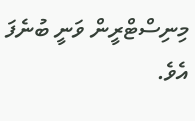މިނިސްޓްރީން ވަނީ ބުނެފަ އެވެ.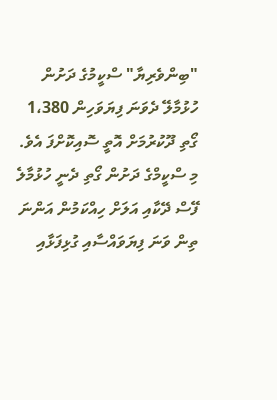"ބިންވެރިޔާ" ސްކީމުގެ ދަށުން ހުޅުމާލޭ ދެވަނަ ފިޔަވަހިން 1،380 ގޯތި ދޫކުރުމަށް އޮތީ ސޮއިކޮށްފަ އެވެ. މި ސްކީމްގެ ދަށުން ގޯތި ދެނީ ހުޅުމާލެ ފޭސް ދޭކާއި އަލަށް ހިއްކަމުން އަންނަ ތިން ވަނަ ފިޔަވައްސާއި ގުޅިފަޅާއި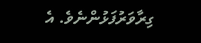ގިރާވަރުފަޅުންނެވެ. އެ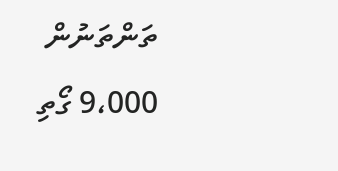ތަންތަނުން 9،000 ގޯތި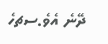ދޭނެ އެވެ.ސޗހެ